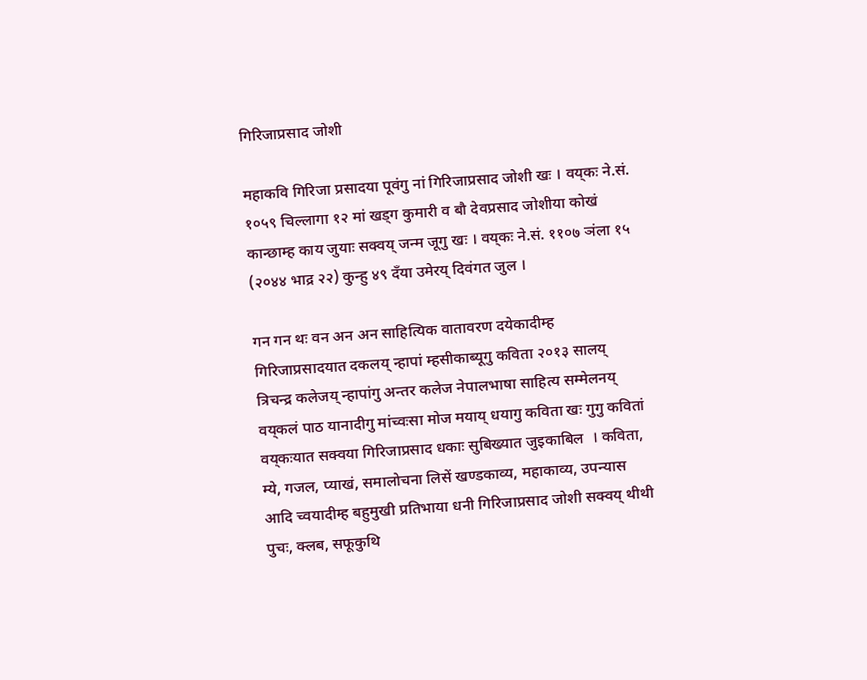गिरिजाप्रसाद जोशी

महाकवि गिरिजा प्रसादया पूवंगु नां गिरिजाप्रसाद जोशी खः । वय्‌कः ने.सं. १०५९ चिल्लागा १२ मां खड्ग कुमारी व बौ देवप्रसाद जोशीया कोखं कान्छाम्ह काय जुयाः सक्वय् जन्म जूगु खः । वय्‌कः ने.सं. ११०७ ञंला १५ (२०४४ भाद्र २२) कुन्हु ४९ दँया उमेरय् दिवंगत जुल ।

गन गन थः वन अन अन साहित्यिक वातावरण दयेकादीम्ह गिरिजाप्रसादयात दकलय् न्हापां म्हसीकाब्यूगु कविता २०१३ सालय् त्रिचन्द्र कलेजय् न्हापांगु अन्तर कलेज नेपालभाषा साहित्य सम्मेलनय् वय्‌कलं पाठ यानादीगु मांच्वःसा मोज मयाय् धयागु कविता खः गुगु कवितां वय्‌कःयात सक्वया गिरिजाप्रसाद धकाः सुबिख्यात जुइकाबिल  । कविता, म्ये, गजल, प्याखं, समालोचना लिसें खण्डकाव्य, महाकाव्य, उपन्यास आदि च्वयादीम्ह बहुमुखी प्रतिभाया धनी गिरिजाप्रसाद जोशी सक्वय् थीथी पुचः, क्लब, सफूकुथि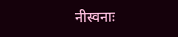नीस्वनाः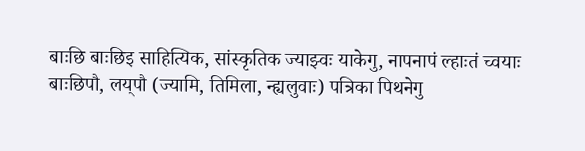बाःछि बाःछिइ साहित्यिक, सांस्कृतिक ज्याझ्वः याकेगु, नापनापं ल्हाःतं च्वयाः बाःछिपौ, लय्‌पौ (ज्यामि, तिमिला, न्ह्यलुवाः) पत्रिका पिथनेगु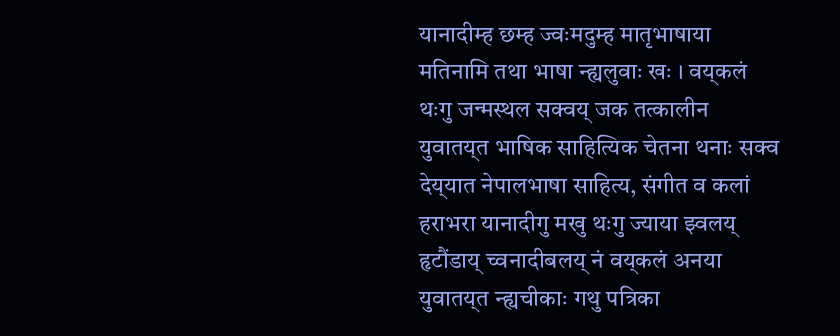यानादीम्ह छम्ह ज्वःमदुम्ह मातृभाषाया मतिनामि तथा भाषा न्ह्यलुवाः खः । वय्‌कलं थःगु जन्मस्थल सक्वय् जक तत्कालीन युवातय्‌त भाषिक साहित्यिक चेतना थनाः सक्व देय्‌यात नेपालभाषा साहित्य, संगीत व कलां हराभरा यानादीगु मखु थःगु ज्याया झ्वलय् हृटौंडाय् च्वनादीबलय् नं वय्‌कलं अनया युवातय्‌त न्ह्यचीकाः गथु पत्रिका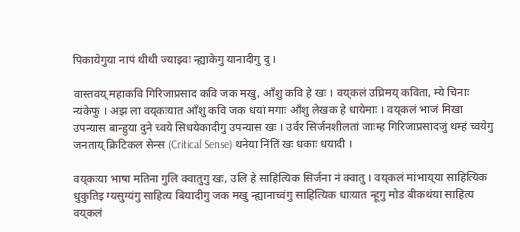पिकायेगुया नापं थीथी ज्याझ्वः न्ह्याकेगु यानादीगु दु ।

वास्तवय् महाकवि गिरिजाप्रसाद कवि जक मखु, आँशु कवि हे खः । वय्‌कलं उघ्रिमय् कविता, म्ये चिनाः न्यंकेफु । अझ ला वय्‌कःयात आँशु कवि जक धयां मगाः आँशु लेखक हे धायेमाः । वय्‌कलं भाजं मिखा उपन्यास बान्हुया दुने च्वये सिधयेकादीगु उपन्यास खः । उर्वर सिर्जनशीलतां जाःम्ह गिरिजाप्रसादजुं थम्हं च्वयेगु जनताय् क्रिटिकल सेन्स (Critical Sense) थनेया निंतिं खः धकाः धयादी ।

वय्‌कःया भाषा मतिना गुलि क्वातुगु खः, उलि हे साहित्यिक सिर्जना नं क्वातु । वय्‌कलं मांभाय्‌या साहित्यिक धुकुतिइ ग्यसुग्यंगु साहित्य बियादीगु जक मखु न्ह्यानाच्वंगु साहित्यिक धाःयात न्हूगु मोड बीकथंया साहित्य वय्‌कलं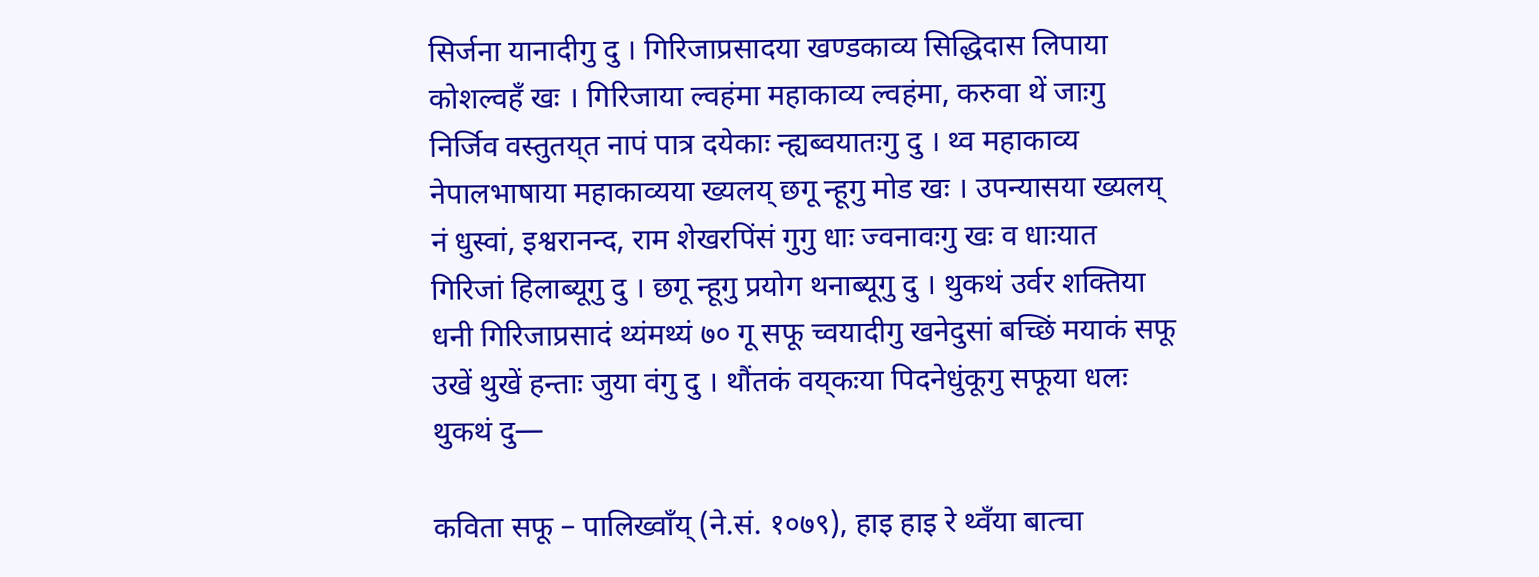सिर्जना यानादीगु दु । गिरिजाप्रसादया खण्डकाव्य सिद्धिदास लिपाया कोशल्वहँ खः । गिरिजाया ल्वहंमा महाकाव्य ल्वहंमा, करुवा थें जाःगु निर्जिव वस्तुतय्‌त नापं पात्र दयेकाः न्ह्यब्वयातःगु दु । थ्व महाकाव्य नेपालभाषाया महाकाव्यया ख्यलय् छगू न्हूगु मोड खः । उपन्यासया ख्यलय् नं धुस्वां, इश्वरानन्द, राम शेखरपिंसं गुगु धाः ज्वनावःगु खः व धाःयात गिरिजां हिलाब्यूगु दु । छगू न्हूगु प्रयोग थनाब्यूगु दु । थुकथं उर्वर शक्तिया धनी गिरिजाप्रसादं थ्यंमथ्यं ७० गू सफू च्वयादीगु खनेदुसां बच्छिं मयाकं सफू उखें थुखें हन्ताः जुया वंगु दु । थौंतकं वय्‌कःया पिदनेधुंकूगु सफूया धलः थुकथं दु—

कविता सफू – पालिख्वाँय् (ने.सं. १०७९), हाइ हाइ रे थ्वँया बात्चा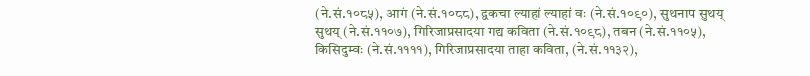(ने.सं.१०८५), आगं (ने.सं.१०८८), द्वकचा ल्याहां ल्याहां वः (ने.सं.१०९०), सुथनाप सुथय् सुथय् (ने.सं.११०७), गिरिजाप्रसादया गद्य कविता (ने.सं.१०९८), तबन (ने.सं.११०५), किसिदुम्वः (ने.सं.११११), गिरिजाप्रसादया ताहा कविता, (ने.सं.११३२),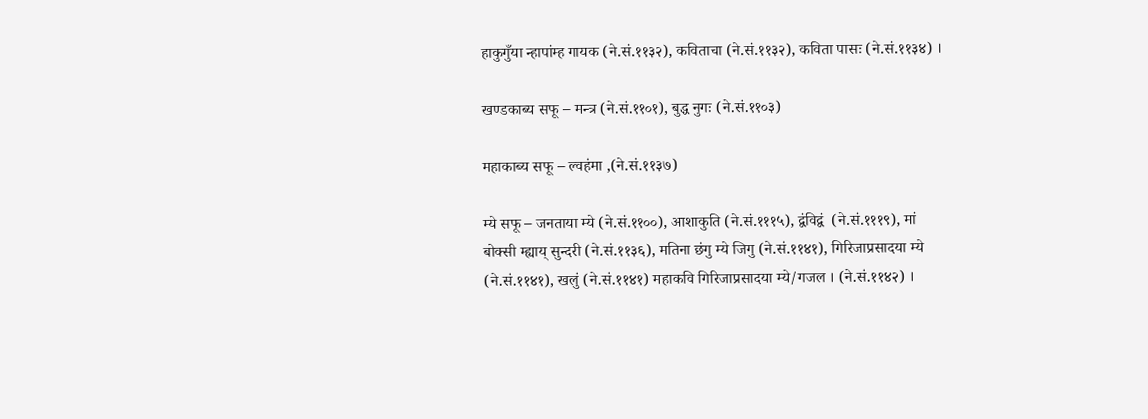हाकुगुँया न्हापांम्ह गायक (ने.सं.११३२), कविताचा (ने.सं.११३२), कविता पासः (ने.सं.११३४) ।

खण्डकाब्य सफू – मन्त्र (ने.सं.११०१), बुद्ध नुगः (ने.सं.११०३)

महाकाब्य सफू – ल्वहंमा ,(ने.सं.११३७)

म्ये सफू – जनताया म्ये (ने.सं.११००), आशाकुति (ने.सं.१११५), द्वंविद्वं  (ने.सं.१११९), मां बोक्सी म्ह्याय् सुन्दरी (ने.सं.११३६), मतिना छंगु म्ये जिगु (ने.सं.११४१), गिरिजाप्रसादया म्ये (ने.सं.११४१), खलुं (ने.सं.११४१) महाकवि गिरिजाप्रसादया म्ये/गजल । (ने.सं.११४२) ।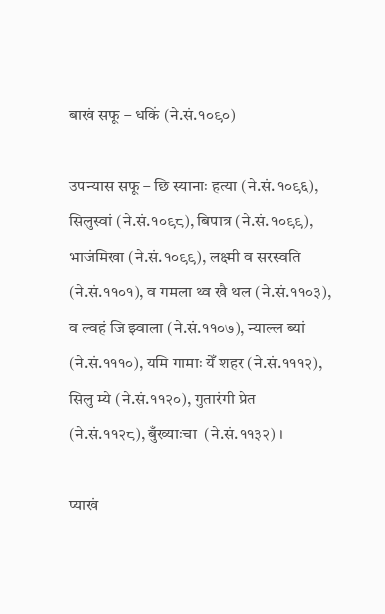बाखं सफू – धकिं (ने.सं.१०९०)

उपन्यास सफू – छि स्यानाः हत्या (ने.सं.१०९६), सिलुस्वां (ने.सं.१०९८), बिपात्र (ने.सं.१०९९), भाजंमिखा (ने.सं.१०९९), लक्ष्मी व सरस्वति (ने.सं.११०१), व गमला थ्व खै थल (ने.सं.११०३), व ल्वहं जि झ्वाला (ने.सं.११०७), न्याल्ल ब्यां (ने.सं.१११०), यमि गामाः येँ शहर (ने.सं.१११२), सिलु म्ये (ने.सं.११२०), गुतारंगी प्रेत (ने.सं.११२८), बुँख्याःचा  (ने.सं.११३२) ।

प्याखं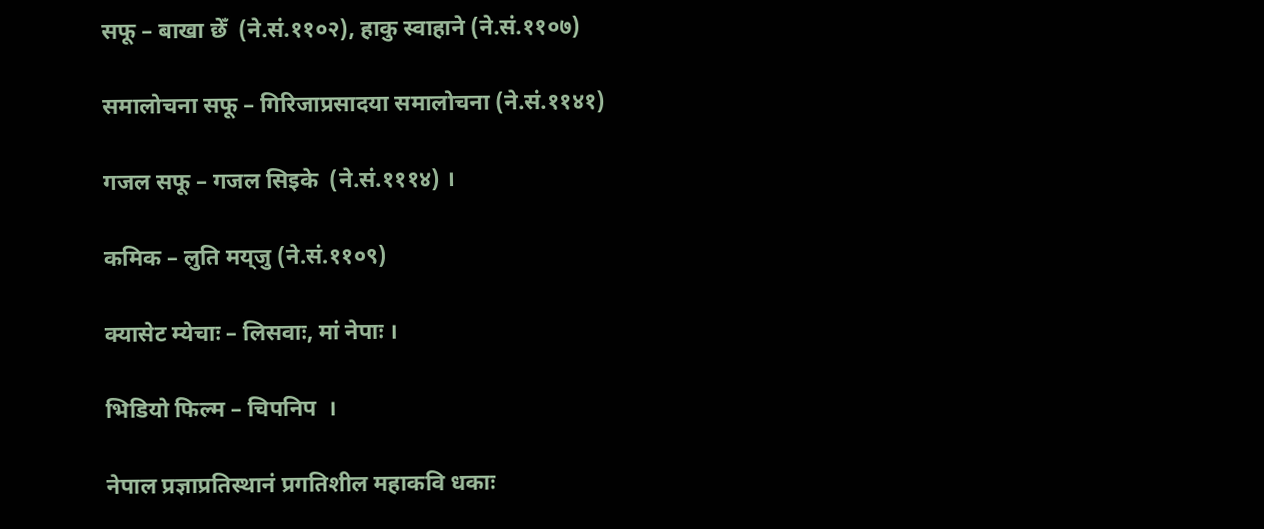सफू – बाखा छेँ  (ने.सं.११०२), हाकु स्वाहाने (ने.सं.११०७)

समालोचना सफू – गिरिजाप्रसादया समालोचना (ने.सं.११४१)

गजल सफू – गजल सिइके  (ने.सं.१११४) ।

कमिक – लुति मय्‌जु (ने.सं.११०९)

क्यासेट म्येचाः – लिसवाः, मां नेपाः ।

भिडियो फिल्म – चिपनिप  ।

नेपाल प्रज्ञाप्रतिस्थानं प्रगतिशील महाकवि धकाः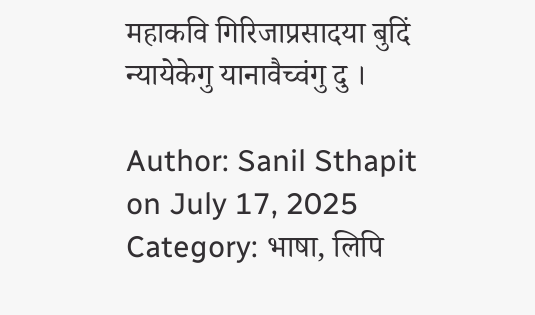महाकवि गिरिजाप्रसादया बुदिं न्यायेकेगु यानावैच्वंगु दु ।

Author: Sanil Sthapit on July 17, 2025
Category: भाषा, लिपि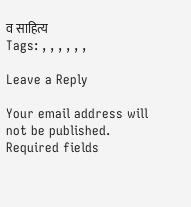व साहित्य
Tags: , , , , , ,

Leave a Reply

Your email address will not be published. Required fields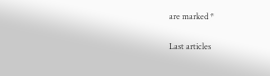are marked *

Last articles